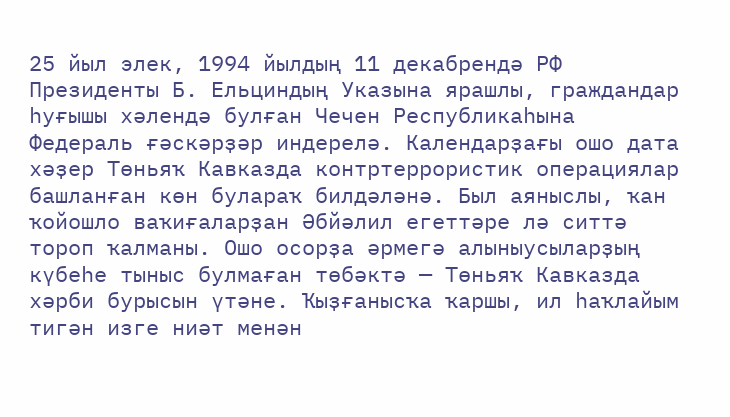25 йыл элек, 1994 йылдың 11 декабрендә РФ Президенты Б. Ельциндың Указына ярашлы, граждандар һуғышы хәлендә булған Чечен Республикаһына Федераль ғәскәрҙәр индерелә. Календарҙағы ошо дата хәҙер Төньяҡ Кавказда контртеррористик операциялар башланған көн булараҡ билдәләнә. Был аяныслы, ҡан ҡойошло ваҡиғаларҙан Әбйәлил егеттәре лә ситтә тороп ҡалманы. Ошо осорҙа әрмегә алыныусыларҙың күбеһе тыныс булмаған төбәктә — Төньяҡ Кавказда хәрби бурысын үтәне. Ҡыҙғанысҡа ҡаршы, ил һаҡлайым тигән изге ниәт менән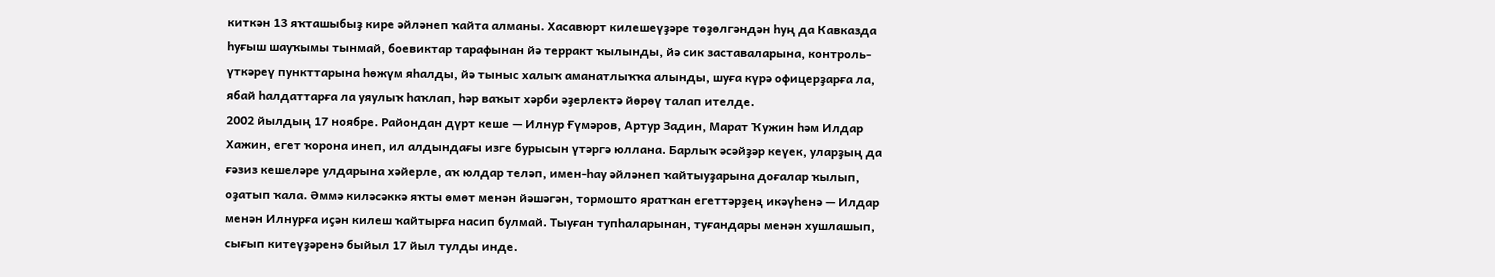киткән 13 яҡташыбыҙ кире әйләнеп ҡайта алманы. Хасавюрт килешеүҙәре төҙөлгәндән һуң да Кавказда һуғыш шауҡымы тынмай, боевиктар тарафынан йә терракт ҡылынды, йә сик заставаларына, контроль-үткәреү пункттарына һөжүм яһалды, йә тыныс халыҡ аманатлыҡҡа алынды, шуға күрә офицерҙарға ла, ябай һалдаттарға ла уяулыҡ һаҡлап, һәр ваҡыт хәрби әҙерлектә йөрөү талап ителде.
2002 йылдың 17 ноябре. Райондан дүрт кеше — Илнур Ғүмәров, Артур Задин, Марат Ҡужин һәм Илдар Хажин, егет ҡорона инеп, ил алдындағы изге бурысын үтәргә юллана. Барлыҡ әсәйҙәр кеүек, уларҙың да ғәзиз кешеләре улдарына хәйерле, аҡ юлдар теләп, имен-һау әйләнеп ҡайтыуҙарына доғалар ҡылып, оҙатып ҡала. Әммә киләсәккә яҡты өмөт менән йәшәгән, тормошто яратҡан егеттәрҙең икәүһенә — Илдар менән Илнурға иҫән килеш ҡайтырға насип булмай. Тыуған тупһаларынан, туғандары менән хушлашып, сығып китеүҙәренә быйыл 17 йыл тулды инде.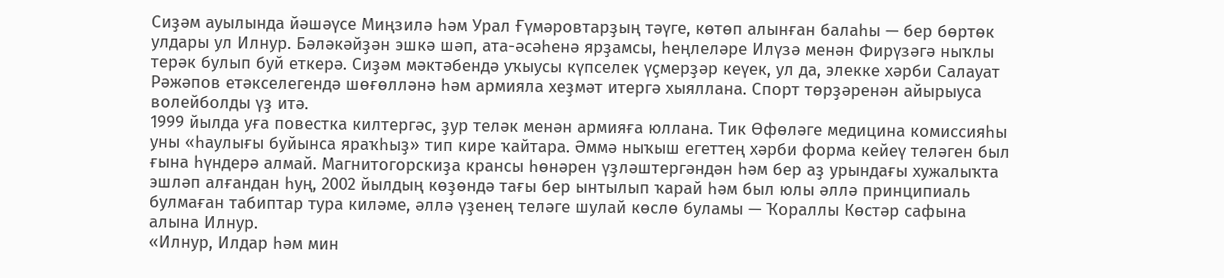Сиҙәм ауылында йәшәүсе Миңзилә һәм Урал Ғүмәровтарҙың тәүге, көтөп алынған балаһы — бер бөртөк улдары ул Илнур. Бәләкәйҙән эшкә шәп, ата-әсәһенә ярҙамсы, һеңлеләре Илүзә менән Фирүзәгә ныҡлы терәк булып буй еткерә. Сиҙәм мәктәбендә уҡыусы күпселек үҫмерҙәр кеүек, ул да, элекке хәрби Салауат Рәжәпов етәкселегендә шөғөлләнә һәм армияла хеҙмәт итергә хыяллана. Спорт төрҙәренән айырыуса волейболды үҙ итә.
1999 йылда уға повестка килтергәс, ҙур теләк менән армияға юллана. Тик Өфөләге медицина комиссияһы уны «һаулығы буйынса яраҡһыҙ» тип кире ҡайтара. Әммә ныҡыш егеттең хәрби форма кейеү теләген был ғына һүндерә алмай. Магнитогорскиҙа крансы һөнәрен үҙләштергәндән һәм бер аҙ урындағы хужалыҡта эшләп алғандан һуң, 2002 йылдың көҙөндә тағы бер ынтылып ҡарай һәм был юлы әллә принципиаль булмаған табиптар тура киләме, әллә үҙенең теләге шулай көслө буламы — Ҡораллы Көстәр сафына алына Илнур.
«Илнур, Илдар һәм мин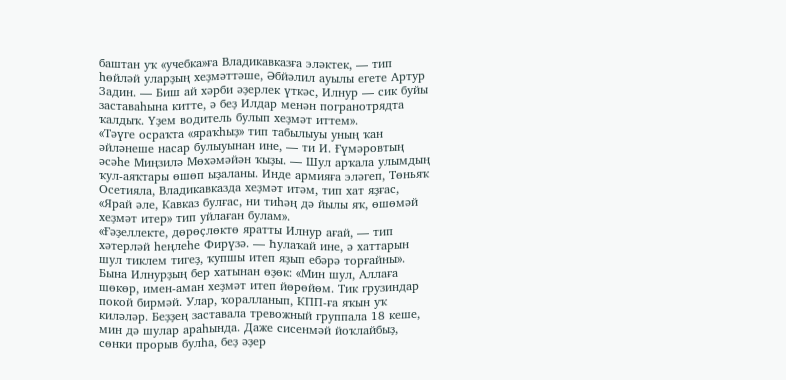баштан уҡ «учебка»ға Владикавказға эләктек, — тип һөйләй уларҙың хеҙмәттәше, Әбйәлил ауылы егете Артур Задин. — Биш ай хәрби әҙерлек үткәс, Илнур — сик буйы заставаһына китте, ә беҙ Илдар менән погранотрядта ҡалдыҡ. Үҙем водитель булып хеҙмәт иттем».
«Тәүге осраҡта «яраҡһыҙ» тип табылыуы уның ҡан әйләнеше насар булыуынан ине, — ти И. Ғүмәровтың әсәһе Миңзилә Мөхәмәйән ҡыҙы. — Шул арҡала улымдың ҡул-аяҡтары өшөп ыҙаланы. Инде армияға эләгеп, Төньяҡ Осетияла, Владикавказда хеҙмәт итәм, тип хат яҙғас, «Ярай әле, Кавказ булғас, ни тиһәң дә йылы яҡ, өшөмәй хеҙмәт итер» тип уйлаған булам».
«Ғәҙеллекте, дөрөҫлөктө яратты Илнур ағай, — тип хәтерләй һеңлеһе Фирүзә. — Һулаҡай ине, ә хаттарын шул тиклем тигеҙ, ҡупшы итеп яҙып ебәрә торғайны».
Бына Илнурҙың бер хатынан өҙөк: «Мин шул, Аллаға шөкөр, имен-аман хеҙмәт итеп йөрөйөм. Тик грузиндар покой бирмәй. Улар, ҡоралланып, КПП-ға яҡын уҡ киләләр. Беҙҙең заставала тревожный группала 18 кеше, мин дә шулар араһында. Даже сисенмәй йоҡлайбыҙ, сөнки прорыв булһа, беҙ әҙер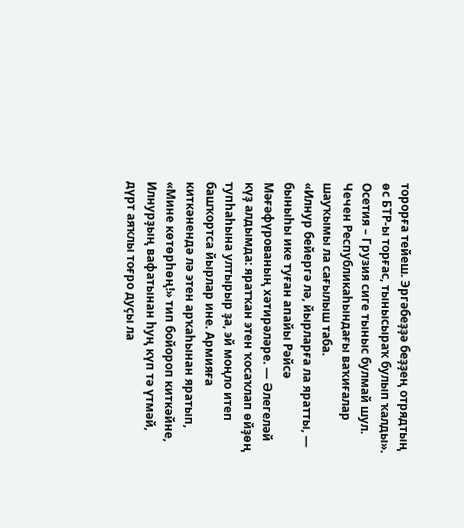торорға тейеш. Эргәбеҙҙә беҙҙең отрядтың өс БТР-ы торғас, тынысыраҡ булып ҡалды».
Осетия – Грузия сиге тыныс булмай шул. Чечен Республикаһындағы ваҡиғалар шауҡымы ла сағылыш таба.
«Илнур бейергә лә, йырларға ла яратты, — быныһы ике туған апайы Рәйсә Мәғәфүрованың хәтирәләре. — Әлегеләй күҙ алдымда: яратҡан этен ҡосаҡлап өйҙөң тупһаһына ултырыр ҙа, эй моңло итеп башҡортса йырлар ине. Армияға киткәнендә лә этен арҡаһынан яратып, «Мине көтөрһөң!» тип бойороп киткәйне, Илнурҙың вафатынан һуң күп тә үтмәй, дүрт аяҡлы тоғро дуҫы ла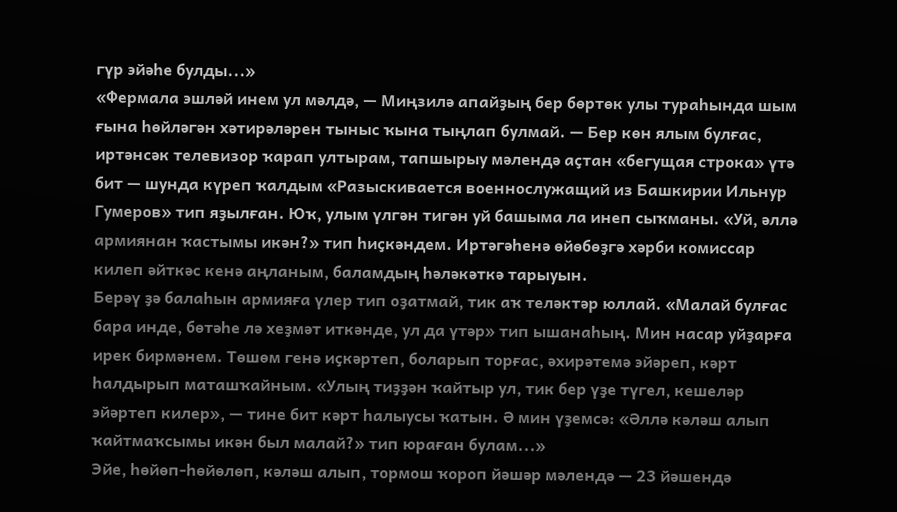гүр эйәһе булды...»
«Фермала эшләй инем ул мәлдә, — Миңзилә апайҙың бер бөртөк улы тураһында шым ғына һөйләгән хәтирәләрен тыныс ҡына тыңлап булмай. — Бер көн ялым булғас, иртәнсәк телевизор ҡарап ултырам, тапшырыу мәлендә аҫтан «бегущая строка» үтә бит — шунда күреп ҡалдым «Разыскивается военнослужащий из Башкирии Ильнур Гумеров» тип яҙылған. Юҡ, улым үлгән тигән уй башыма ла инеп сыҡманы. «Уй, әллә армиянан ҡастымы икән?» тип һиҫкәндем. Иртәгәһенә өйөбөҙгә хәрби комиссар килеп әйткәс кенә аңланым, баламдың һәләкәткә тарыуын.
Берәү ҙә балаһын армияға үлер тип оҙатмай, тик аҡ теләктәр юллай. «Малай булғас бара инде, бөтәһе лә хеҙмәт иткәнде, ул да үтәр» тип ышанаһың. Мин насар уйҙарға ирек бирмәнем. Төшөм генә иҫкәртеп, боларып торғас, әхирәтемә эйәреп, кәрт һалдырып маташҡайным. «Улың тиҙҙән ҡайтыр ул, тик бер үҙе түгел, кешеләр эйәртеп килер», — тине бит кәрт һалыусы ҡатын. Ә мин үҙемсә: «Әллә кәләш алып ҡайтмаҡсымы икән был малай?» тип юраған булам...»
Эйе, һөйөп-һөйөлөп, кәләш алып, тормош ҡороп йәшәр мәлендә — 23 йәшендә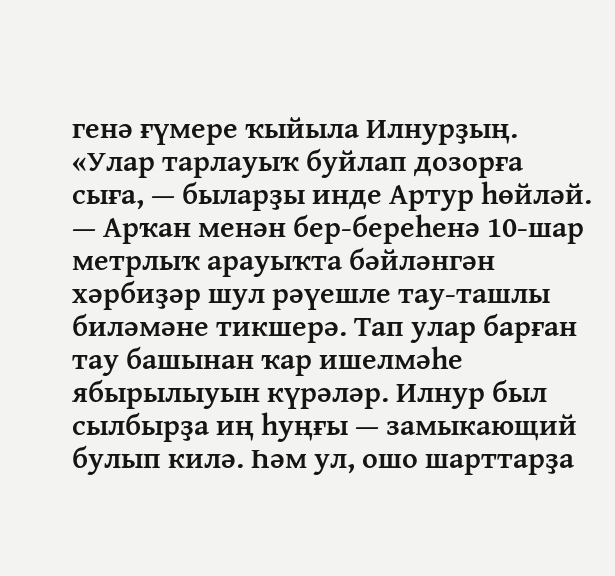генә ғүмере ҡыйыла Илнурҙың.
«Улар тарлауыҡ буйлап дозорға сыға, — быларҙы инде Артур һөйләй. — Арҡан менән бер-береһенә 10-шар метрлыҡ арауыҡта бәйләнгән хәрбиҙәр шул рәүешле тау-ташлы биләмәне тикшерә. Тап улар барған тау башынан ҡар ишелмәһе ябырылыуын күрәләр. Илнур был сылбырҙа иң һуңғы — замыкающий булып килә. Һәм ул, ошо шарттарҙа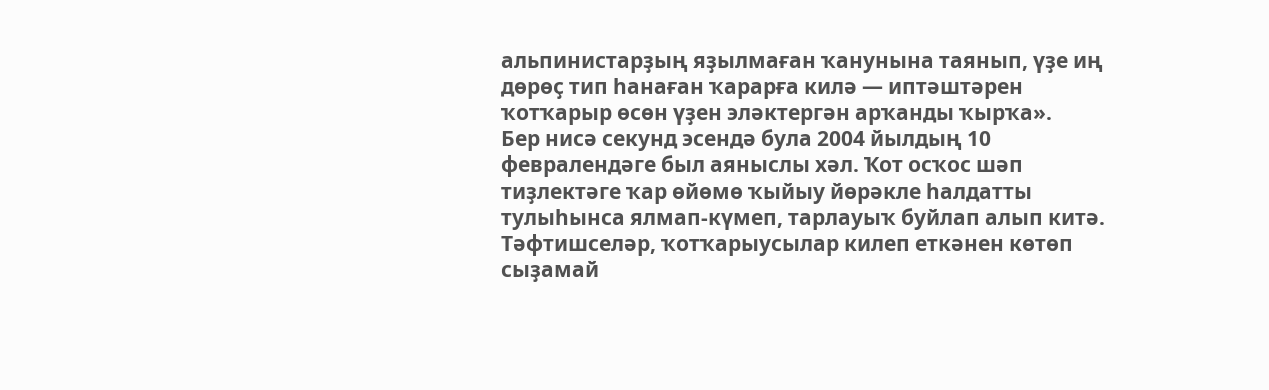альпинистарҙың яҙылмаған ҡанунына таянып, үҙе иң дөрөҫ тип һанаған ҡарарға килә — иптәштәрен ҡотҡарыр өсөн үҙен эләктергән арҡанды ҡырҡа».
Бер нисә секунд эсендә була 2004 йылдың 10 февралендәге был аяныслы хәл. Ҡот осҡос шәп тиҙлектәге ҡар өйөмө ҡыйыу йөрәкле һалдатты тулыһынса ялмап-күмеп, тарлауыҡ буйлап алып китә.
Тәфтишселәр, ҡотҡарыусылар килеп еткәнен көтөп сыҙамай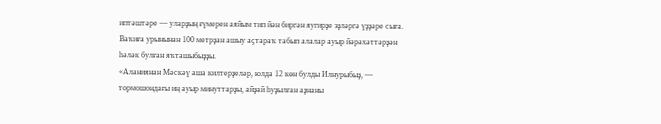иптәштәре — уларҙың ғүмерен аяйым тип йән биргән яугирҙе эҙләргә үҙҙәре сыға. Ваҡиға урынынан 100 метрҙан ашыу аҫтараҡ табып алалар ауыр йәрәхәттәрҙән һәләк булған яҡташыбыҙҙы.
«Аланиянан Мәскәү аша килтерҙеләр, юлда 12 көн булды Илнурыбыҙ, — тормошондағы иң ауыр минуттарҙы, айҙай һуҙылған аҙнаны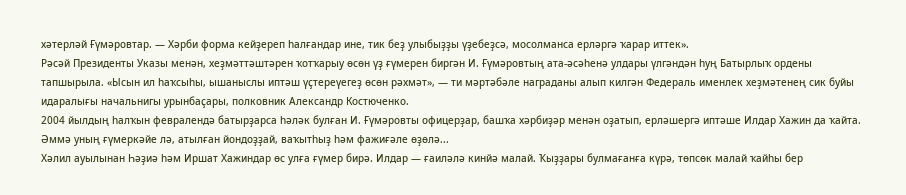хәтерләй Ғүмәровтар. — Хәрби форма кейҙереп һалғандар ине, тик беҙ улыбыҙҙы үҙебеҙсә, мосолманса ерләргә ҡарар иттек».
Рәсәй Президенты Указы менән, хеҙмәттәштәрен ҡотҡарыу өсөн үҙ ғүмерен биргән И. Ғүмәровтың ата-әсәһенә улдары үлгәндән һуң Батырлыҡ ордены тапшырыла. «Ысын ил һаҡсыһы, ышаныслы иптәш үҫтереүегеҙ өсөн рәхмәт», — ти мәртәбәле награданы алып килгән Федераль именлек хеҙмәтенең сик буйы идаралығы начальнигы урынбаҫары, полковник Александр Костюченко.
2004 йылдың һалҡын февралендә батырҙарса һәләк булған И. Ғүмәровты офицерҙар, башҡа хәрбиҙәр менән оҙатып, ерләшергә иптәше Илдар Хажин да ҡайта. Әммә уның ғүмеркәйе лә, атылған йондоҙҙай, ваҡытһыҙ һәм фажиғәле өҙөлә...
Хәлил ауылынан Һәҙиә һәм Иршат Хажиндар өс улға ғүмер бирә. Илдар — ғаиләлә кинйә малай. Ҡыҙҙары булмағанға күрә, төпсөк малай ҡайһы бер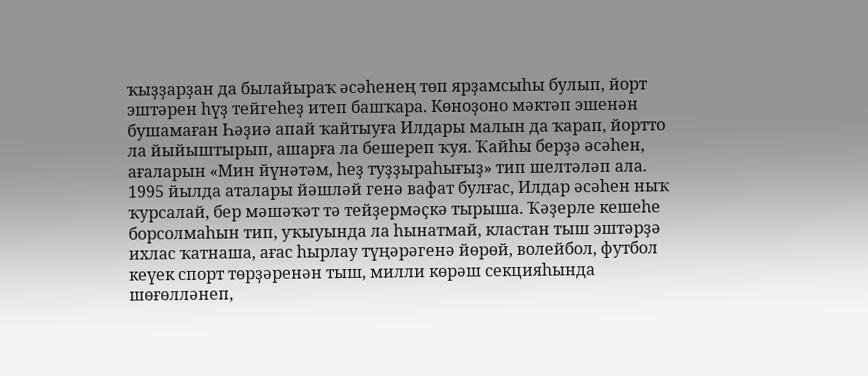ҡыҙҙарҙан да былайыраҡ әсәһенең төп ярҙамсыһы булып, йорт эштәрен һүҙ тейгеһеҙ итеп башҡара. Көноҙоно мәктәп эшенән бушамаған Һәҙиә апай ҡайтыуға Илдары малын да ҡарап, йортто ла йыйыштырып, ашарға ла бешереп ҡуя. Ҡайһы берҙә әсәһен, ағаларын «Мин йүнәтәм, һеҙ туҙҙыраһығыҙ» тип шелтәләп ала.
1995 йылда аталары йәшләй генә вафат булғас, Илдар әсәһен ныҡ ҡурсалай, бер мәшәҡәт тә тейҙермәҫкә тырыша. Ҡәҙерле кешеһе борсолмаһын тип, уҡыуында ла һынатмай, кластан тыш эштәрҙә ихлас ҡатнаша, ағас һырлау түңәрәгенә йөрөй, волейбол, футбол кеүек спорт төрҙәренән тыш, милли көрәш секцияһында шөғөлләнеп,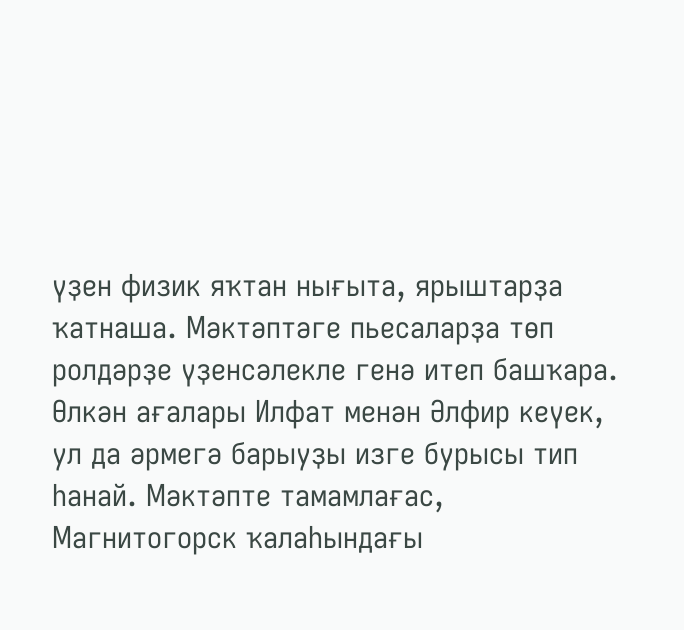үҙен физик яҡтан нығыта, ярыштарҙа ҡатнаша. Мәктәптәге пьесаларҙа төп ролдәрҙе үҙенсәлекле генә итеп башҡара.
Өлкән ағалары Илфат менән Әлфир кеүек, ул да әрмегә барыуҙы изге бурысы тип һанай. Мәктәпте тамамлағас, Магнитогорск ҡалаһындағы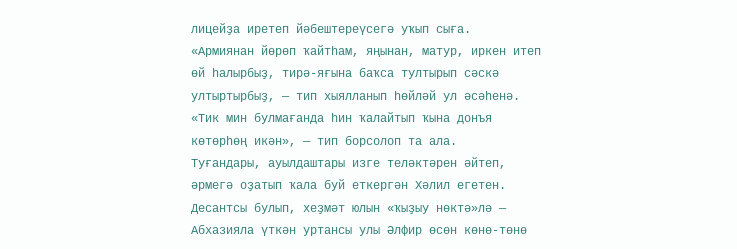лицейҙа иретеп йәбештереүсегә уҡып сыға.
«Армиянан йөрөп ҡайтһам, яңынан, матур, иркен итеп өй һалырбыҙ, тирә-яғына баҡса тултырып сәскә ултыртырбыҙ, — тип хыялланып һөйләй ул әсәһенә. «Тик мин булмағанда һин ҡалайтып ҡына донъя көтөрһөң икән», — тип борсолоп та ала.
Туғандары, ауылдаштары изге теләктәрен әйтеп, әрмегә оҙатып ҡала буй еткергән Хәлил егетен. Десантсы булып, хеҙмәт юлын «ҡыҙыу нөктә»лә — Абхазияла үткән уртансы улы Әлфир өсөн көнө-төнө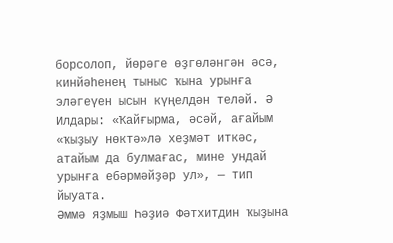борсолоп, йөрәге өҙгөләнгән әсә, кинйәһенең тыныс ҡына урынға эләгеүен ысын күңелдән теләй. Ә Илдары: «Ҡайғырма, әсәй, ағайым «ҡыҙыу нөктә»лә хеҙмәт иткәс, атайым да булмағас, мине ундай урынға ебәрмәйҙәр ул», — тип йыуата.
Әммә яҙмыш Һәҙиә Фәтхитдин ҡыҙына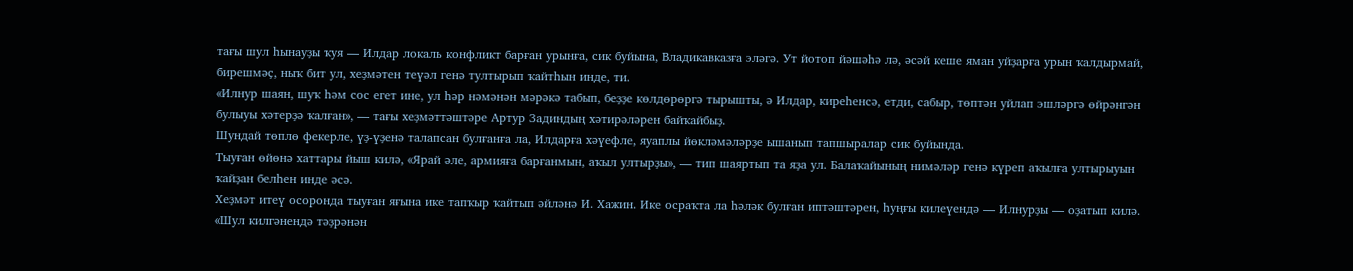тағы шул һынауҙы ҡуя — Илдар локаль конфликт барған урынға, сик буйына, Владикавказға эләгә. Ут йотоп йәшәһә лә, әсәй кеше яман уйҙарға урын ҡалдырмай, бирешмәҫ, ныҡ бит ул, хеҙмәтен теүәл генә тултырып ҡайтһын инде, ти.
«Илнур шаян, шуҡ һәм сос егет ине, ул һәр нәмәнән мәрәкә табып, беҙҙе көлдөрөргә тырышты, ә Илдар, киреһенсә, етди, сабыр, төптән уйлап эшләргә өйрәнгән булыуы хәтерҙә ҡалған», — тағы хеҙмәттәштәре Артур Задиндың хәтирәләрен байҡайбыҙ.
Шундай төплө фекерле, үҙ-үҙенә талапсан булғанға ла, Илдарға хәүефле, яуаплы йөкләмәләрҙе ышанып тапшыралар сик буйында.
Тыуған өйөнә хаттары йыш килә, «Ярай әле, армияға барғанмын, аҡыл ултырҙы», — тип шаяртып та яҙа ул. Балаҡайының нимәләр генә күреп аҡылға ултырыуын ҡайҙан белһен инде әсә.
Хеҙмәт итеү осоронда тыуған яғына ике тапҡыр ҡайтып әйләнә И. Хажин. Ике осраҡта ла һәләк булған иптәштәрен, һуңғы килеүендә — Илнурҙы — оҙатып килә.
«Шул килгәнендә тәҙрәнән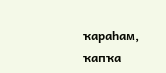ҡараһам, ҡапҡа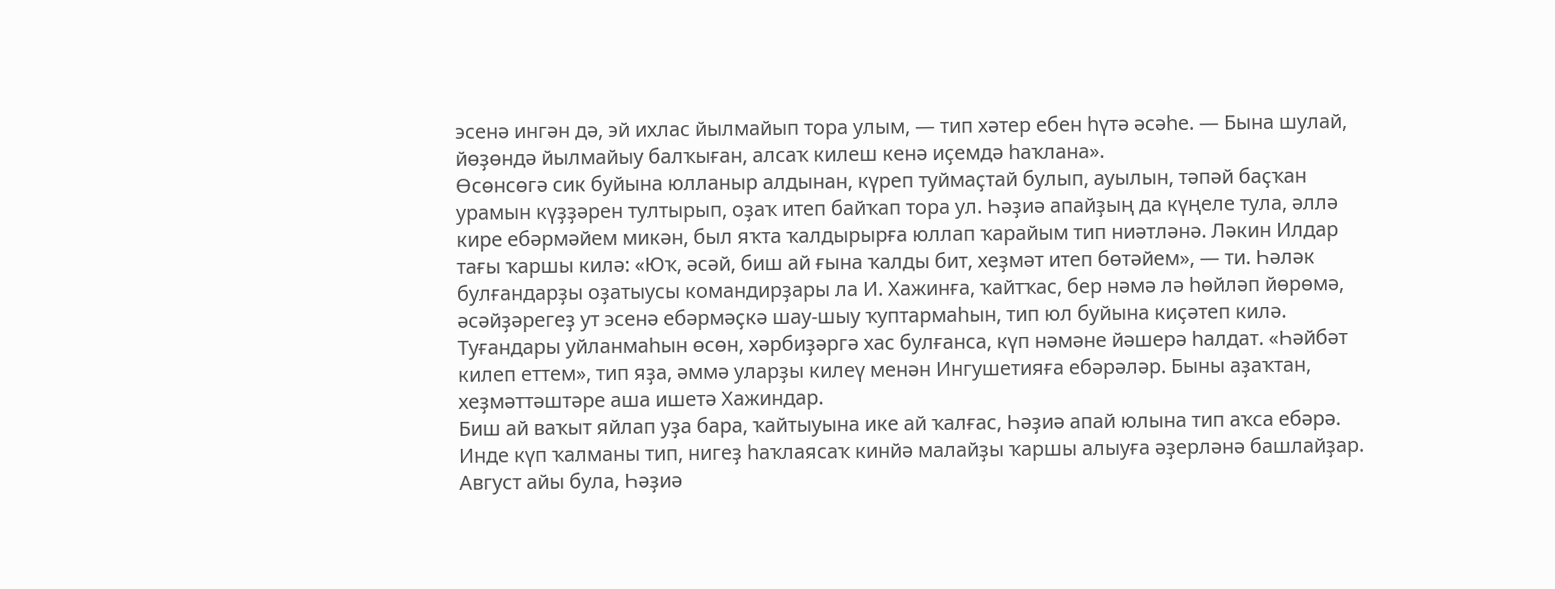эсенә ингән дә, эй ихлас йылмайып тора улым, — тип хәтер ебен һүтә әсәһе. — Бына шулай, йөҙөндә йылмайыу балҡыған, алсаҡ килеш кенә иҫемдә һаҡлана».
Өсөнсөгә сик буйына юлланыр алдынан, күреп туймаҫтай булып, ауылын, тәпәй баҫҡан урамын күҙҙәрен тултырып, оҙаҡ итеп байҡап тора ул. Һәҙиә апайҙың да күңеле тула, әллә кире ебәрмәйем микән, был яҡта ҡалдырырға юллап ҡарайым тип ниәтләнә. Ләкин Илдар тағы ҡаршы килә: «Юҡ, әсәй, биш ай ғына ҡалды бит, хеҙмәт итеп бөтәйем», — ти. Һәләк булғандарҙы оҙатыусы командирҙары ла И. Хажинға, ҡайтҡас, бер нәмә лә һөйләп йөрөмә, әсәйҙәрегеҙ ут эсенә ебәрмәҫкә шау-шыу ҡуптармаһын, тип юл буйына киҫәтеп килә.
Туғандары уйланмаһын өсөн, хәрбиҙәргә хас булғанса, күп нәмәне йәшерә һалдат. «Һәйбәт килеп еттем», тип яҙа, әммә уларҙы килеү менән Ингушетияға ебәрәләр. Быны аҙаҡтан, хеҙмәттәштәре аша ишетә Хажиндар.
Биш ай ваҡыт яйлап уҙа бара, ҡайтыуына ике ай ҡалғас, Һәҙиә апай юлына тип аҡса ебәрә. Инде күп ҡалманы тип, нигеҙ һаҡлаясаҡ кинйә малайҙы ҡаршы алыуға әҙерләнә башлайҙар. Август айы була, Һәҙиә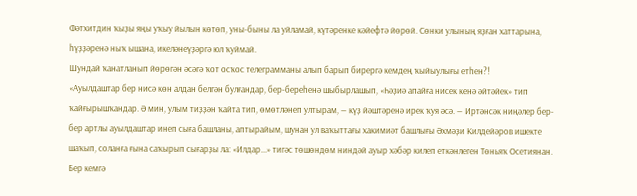Фәтхитдин ҡыҙы яңы уҡыу йылын көтөп, уны-быны ла уйламай, күтәренке кәйефтә йөрөй. Сөнки улының яҙған хаттарына, һүҙҙәренә ныҡ ышана, икеләнеүҙәргә юл ҡуймай.
Шундай ҡанатланып йөрөгән әсәгә ҡот осҡос телеграмманы алып барып бирергә кемдең ҡыйыулығы етһен?!
«Ауылдаштар бер нисә көн алдан белгән булғандар, бер-береһенә шыбырлашып, «Һәҙиә апайға нисек кенә әйтәйек» тип ҡайғырышҡандар. Ә мин, улым тиҙҙән ҡайта тип, өмөтләнеп ултырам, — күҙ йәштәренә ирек ҡуя әсә. — Иртәнсәк ниңәлер бер-бер артлы ауылдаштар инеп сыға башланы, аптырайым, шунан ул ваҡыттағы хакимиәт башлығы Әхмәҙи Килдейәров ишекте шаҡып, соланға ғына саҡырып сығарҙы ла: «Илдар...» тигәс төшөндөм ниндәй ауыр хәбәр килеп еткәнлеген Төньяҡ Осетиянан. Бер кемгә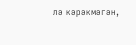лә кәрәкмәгән,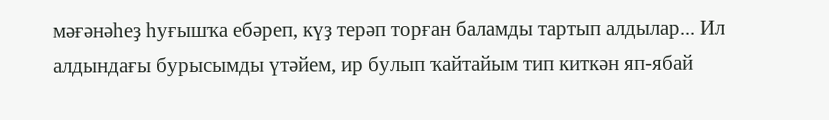мәғәнәһеҙ һуғышҡа ебәреп, күҙ терәп торған баламды тартып алдылар... Ил алдындағы бурысымды үтәйем, ир булып ҡайтайым тип киткән яп-ябай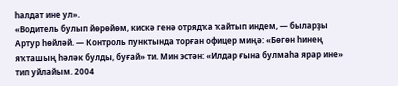һалдат ине ул».
«Водитель булып йөрөйөм, кискә генә отрядҡа ҡайтып индем, — быларҙы Артур һөйләй. — Контроль пунктында торған офицер миңә: «Бөгөн һинең яҡташың һәләк булды, буғай» ти. Мин эстән: «Илдар ғына булмаһа ярар ине» тип уйлайым. 2004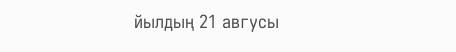йылдың 21 авгусы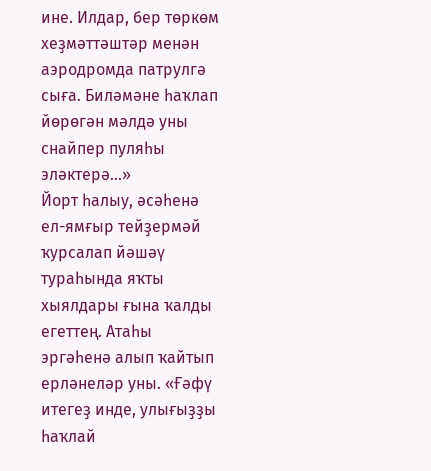ине. Илдар, бер төркөм хеҙмәттәштәр менән аэродромда патрулгә сыға. Биләмәне һаҡлап йөрөгән мәлдә уны снайпер пуляһы эләктерә...»
Йорт һалыу, әсәһенә ел-ямғыр тейҙермәй ҡурсалап йәшәү тураһында яҡты хыялдары ғына ҡалды егеттең. Атаһы эргәһенә алып ҡайтып ерләнеләр уны. «Ғәфү итегеҙ инде, улығыҙҙы һаҡлай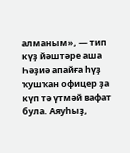алманым», — тип күҙ йәштәре аша Һәҙиә апайға һүҙ ҡушҡан офицер ҙа күп тә үтмәй вафат була. Аяуһыҙ,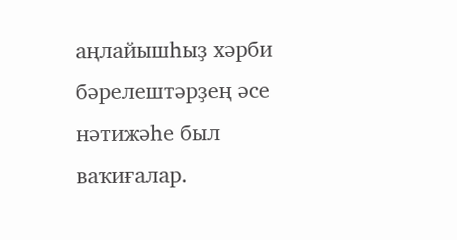аңлайышһыҙ хәрби бәрелештәрҙең әсе нәтижәһе был ваҡиғалар.